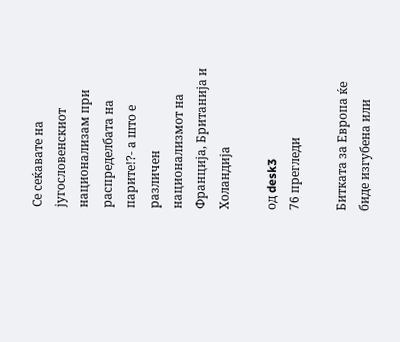Се сеќавате на југословенскиот национализам при распределбата на парите!?- а што е различен национализмот на Франција, Британија и Холандија

од desk3
76 прегледи

Битката за Европа ќе биде изгубена или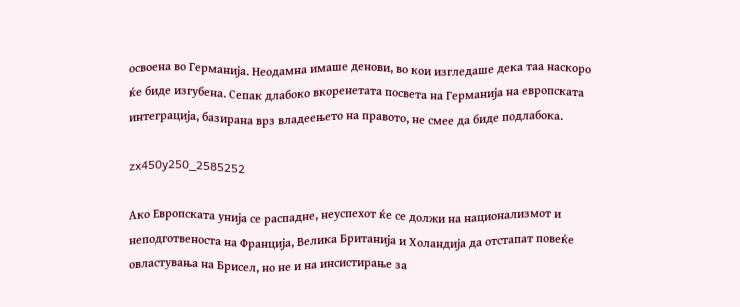освоена во Германија. Неодамна имаше денови, во кои изгледаше дека таа наскоро ќе биде изгубена. Сепак длабоко вкоренетата посвета на Германија на европската интеграција, базирана врз владеењето на правото, не смее да биде подлабока.

zx450y250_2585252

Ако Европската унија се распадне, неуспехот ќе се должи на национализмот и неподготвеноста на Франција, Велика Британија и Холандија да отстапат повеќе овластувања на Брисел, но не и на инсистирање за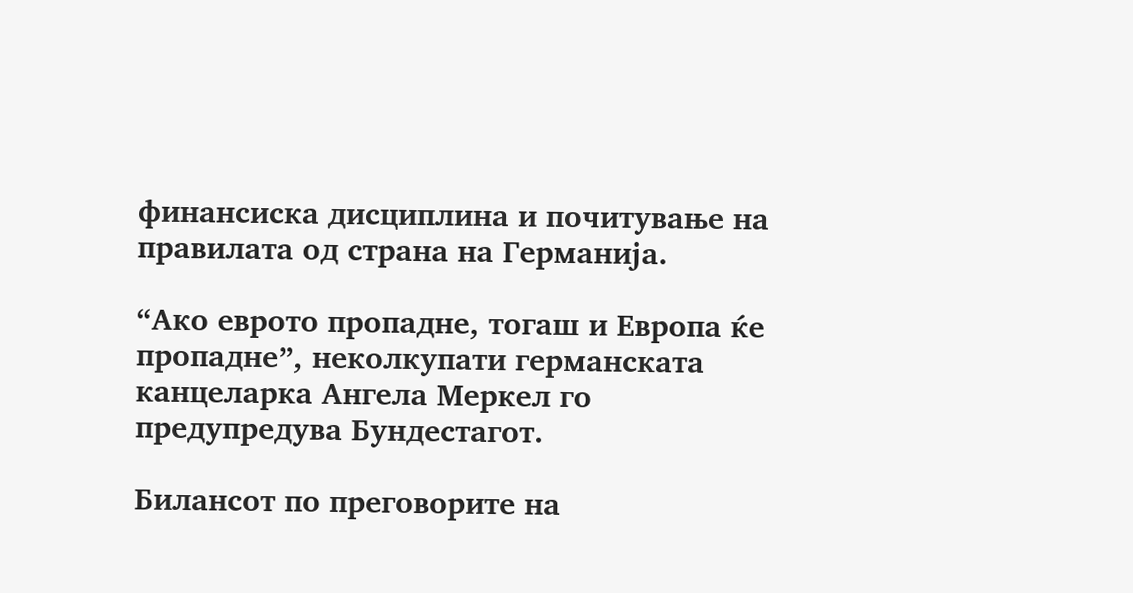финансиска дисциплина и почитување на правилата од страна на Германија.

“Ако еврото пропадне, тогаш и Европа ќе пропадне”, неколкупати германската канцеларка Ангела Меркел го предупредува Бундестагот.

Билансот по преговорите на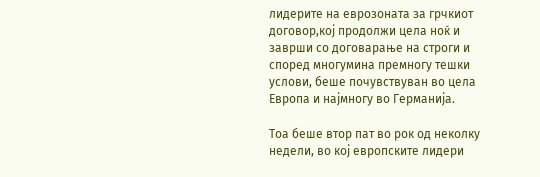лидерите на еврозоната за грчкиот договор,кој продолжи цела ноќ и заврши со договарање на строги и според многумина премногу тешки услови, беше почувствуван во цела Европа и најмногу во Германија.

Тоа беше втор пат во рок од неколку недели, во кој европските лидери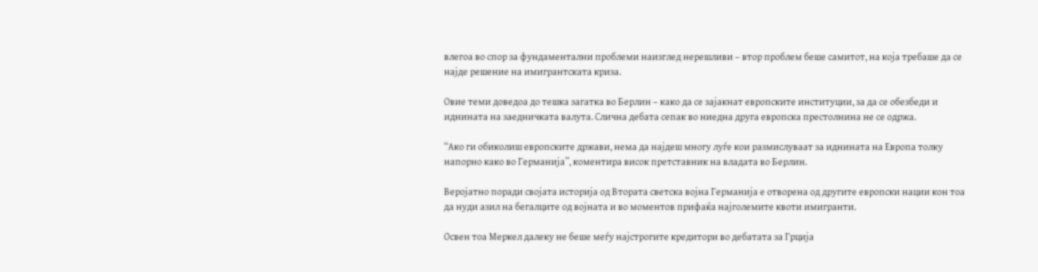влегоа во спор за фундаментални проблеми наизглед нерешливи – втор проблем беше самитот, на која требаше да се најде решение на имигрантската криза.

Овие теми доведоа до тешка загатка во Берлин – како да се зајакнат европските институции, за да се обезбеди и иднината на заедничката валута. Слична дебата сепак во ниедна друга европска престолнина не се одржа.

“Ако ги обиколиш европските држави, нема да најдеш многу луѓе кои размислуваат за иднината на Европа толку напорно како во Германија”, коментира висок претставник на владата во Берлин.

Веројатно поради својата историја од Втората светска војна Германија е отворена од другите европски нации кон тоа да нуди азил на бегалците од војната и во моментов прифаќа најголемите квоти имигранти.

Освен тоа Меркел далеку не беше меѓу најстрогите кредитори во дебатата за Грција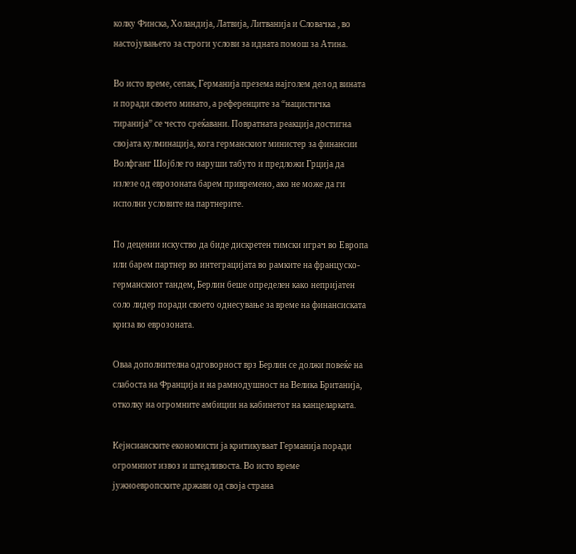колку Финска, Холандија, Латвија, Литванија и Словачка , во настојувањето за строги услови за идната помош за Атина.

Во исто време, сепак, Германија презема најголем дел од вината и поради своето минато, а референците за “нацистичка тиранија” се често среќавани. Повратната реакција достигна својата кулминација, кога германскиот министер за финансии Волфганг Шојбле го наруши табуто и предложи Грција да излезе од еврозоната барем привремено, ако не може да ги исполни условите на партнерите.

По децении искуство да биде дискретен тимски играч во Европа или барем партнер во интеграцијата во рамките на француско-германскиот тандем, Берлин беше определен како непријатен соло лидер поради своето однесување за време на финансиската криза во еврозоната.

Оваа дополнителна одговорност врз Берлин се должи повеќе на слабоста на Франција и на рамнодушност на Велика Британија, отколку на огромните амбиции на кабинетот на канцеларката.

Кејнсианските економисти ја критикуваат Германија поради огромниот извоз и штедливоста. Во исто време јужноевропските држави од своја страна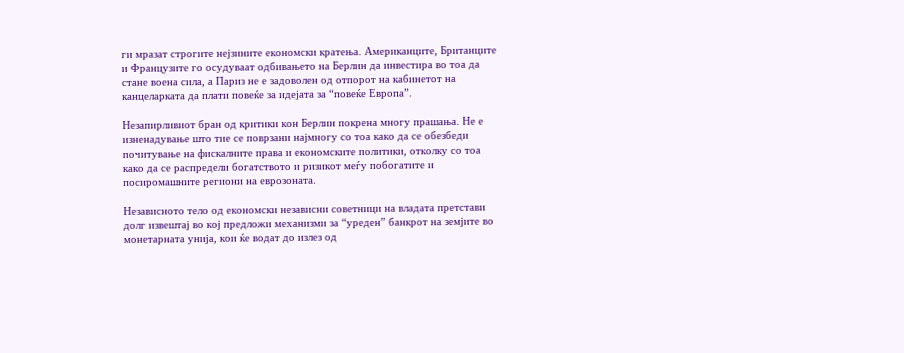ги мразат строгите нејзините економски кратења. Американците, Британците и Французите го осудуваат одбивањето на Берлин да инвестира во тоа да стане воена сила, а Париз не е задоволен од отпорот на кабинетот на канцеларката да плати повеќе за идејата за “повеќе Европа”.

Незапирливиот бран од критики кон Берлин покрена многу прашања. Не е изненадување што тие се поврзани најмногу со тоа како да се обезбеди почитување на фискалните права и економските политики, отколку со тоа како да се распредели богатството и ризикот меѓу побогатите и посиромашните региони на еврозоната.

Независното тело од економски независни советници на владата претстави долг извештај во кој предложи механизми за “уреден” банкрот на земјите во монетарната унија, кои ќе водат до излез од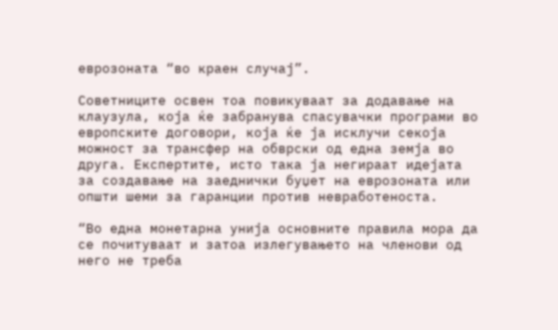еврозоната “во краен случај”.

Советниците освен тоа повикуваат за додавање на клаузула, која ќе забранува спасувачки програми во европските договори, која ќе ја исклучи секоја можност за трансфер на обврски од една земја во друга. Експертите, исто така ја негираат идејата за создавање на заеднички буџет на еврозоната или општи шеми за гаранции против невработеноста.

“Во една монетарна унија основните правила мора да се почитуваат и затоа излегувањето на членови од него не треба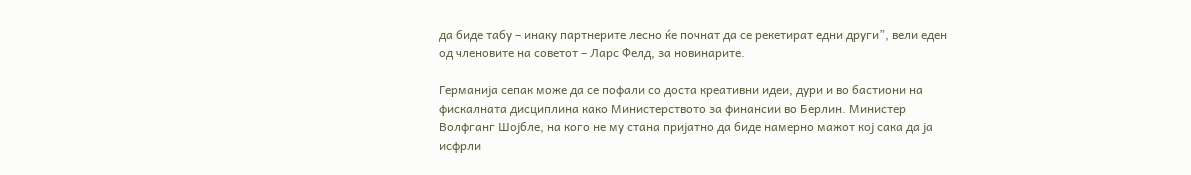да биде табу – инаку партнерите лесно ќе почнат да се рекетират едни други”, вели еден од членовите на советот – Ларс Фелд, за новинарите.

Германија сепак може да се пофали со доста креативни идеи, дури и во бастиони на фискалната дисциплина како Министерството за финансии во Берлин. Министер Волфганг Шојбле, на кого не му стана пријатно да биде намерно мажот кој сака да ја исфрли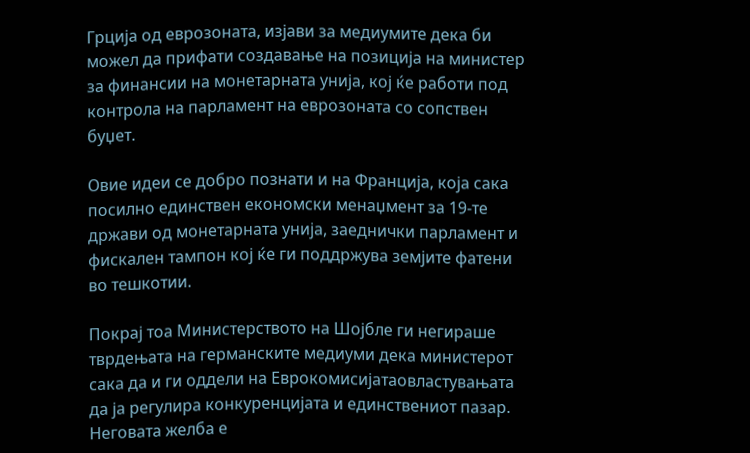Грција од еврозоната, изјави за медиумите дека би можел да прифати создавање на позиција на министер за финансии на монетарната унија, кој ќе работи под контрола на парламент на еврозоната со сопствен буџет.

Овие идеи се добро познати и на Франција, која сака посилно единствен економски менаџмент за 19-те држави од монетарната унија, заеднички парламент и фискален тампон кој ќе ги поддржува земјите фатени во тешкотии.

Покрај тоа Министерството на Шојбле ги негираше тврдењата на германските медиуми дека министерот сака да и ги оддели на Еврокомисијатаовластувањата да ја регулира конкуренцијата и единствениот пазар. Неговата желба е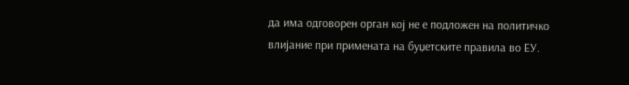да има одговорен орган кој не е подложен на политичко влијание при примената на буџетските правила во ЕУ.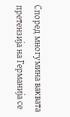Според многумина ваквата претензија на Германија се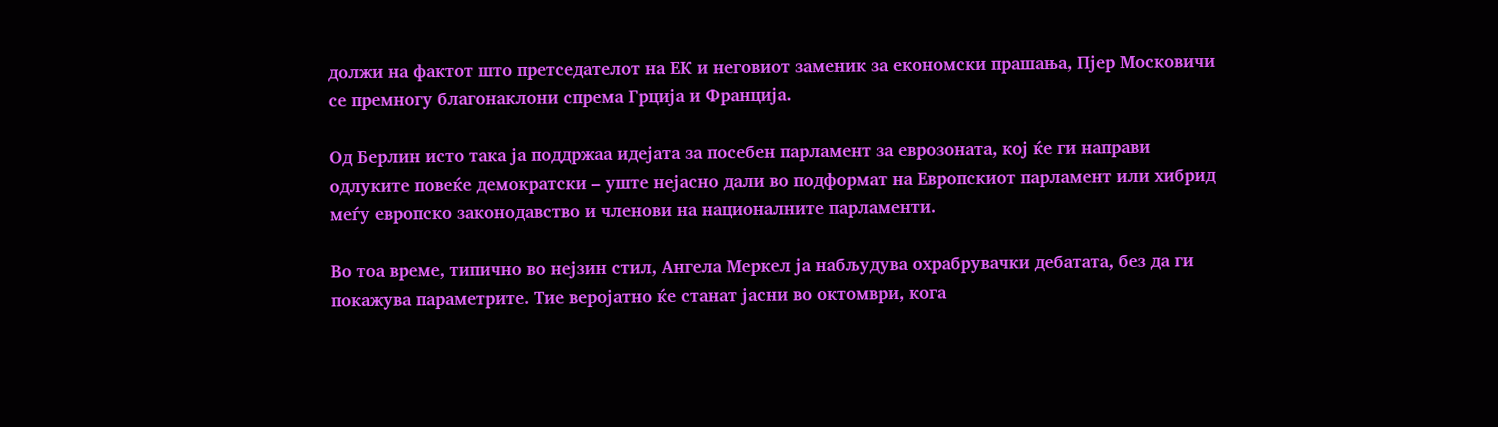должи на фактот што претседателот на ЕК и неговиот заменик за економски прашања, Пјер Московичи се премногу благонаклони спрема Грција и Франција.

Од Берлин исто така ја поддржаа идејата за посебен парламент за еврозоната, кој ќе ги направи одлуките повеќе демократски – уште нејасно дали во подформат на Европскиот парламент или хибрид меѓу европско законодавство и членови на националните парламенти.

Во тоа време, типично во нејзин стил, Ангела Меркел ја набљудува охрабрувачки дебатата, без да ги покажува параметрите. Тие веројатно ќе станат јасни во октомври, кога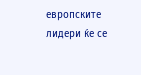европските лидери ќе се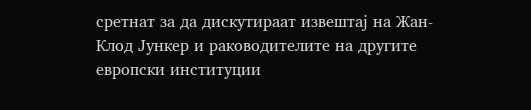сретнат за да дискутираат извештај на Жан-Клод Јункер и раководителите на другите европски институции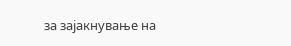за зајакнување на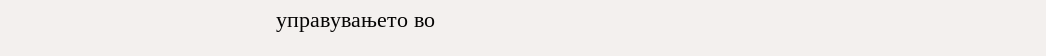управувањето во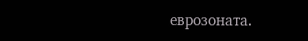еврозоната.